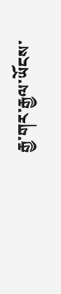རྒྱ་གར་རྒྱལ་ཡོངས་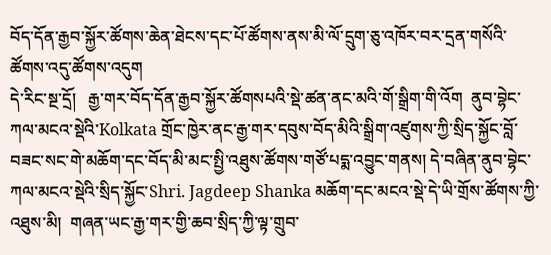བོད་དོན་རྒྱབ་སྐྱོར་ཚོགས་ཆེན་ཐེངས་དང་པོ་ཚོགས་ནས་མི་ལོ་དྲུག་ཅུ་འཁོར་བར་དྲན་གསོའི་ཚོགས་འདུ་ཚོགས་འདུག
དེ་རིང་སྔ་དྲོ།   རྒྱ་གར་བོད་དོན་རྒྱབ་སྐྱོར་ཚོགསཔའི་སྡེ་ཚན་ནང་མའི་གོ་སྒྲིག་གི་འོག  ནུབ་བྷེང་ཀལ་མངའ་སྡེའི་Kolkata གྲོང་ཁྱེར་ནང་རྒྱ་གར་དབུས་བོད་མིའི་སྒྲིག་འཛུགས་ཀྱི་སྲིད་སྐྱོང་བློ་བཟང་སང་གེ་མཆོག་དང་བོད་མི་མང་སྤྱི་འཐུས་ཚོགས་གཙོ་པདྨ་འབྱུང་གནས། དེ་བཞིན་ནུབ་བྷེང་ཀལ་མངའ་སྡེའི་སྲིད་སྐྱོང་Shri. Jagdeep Shanka མཆོག་དང་མངའ་སྡེ་དེ་ཡི་གྲོས་ཚོགས་ཀྱི་འཐུས་མི།  གཞན་ཡང་རྒྱ་གར་གྱི་ཆབ་སྲིད་ཀྱི་ལྟ་གྲུབ་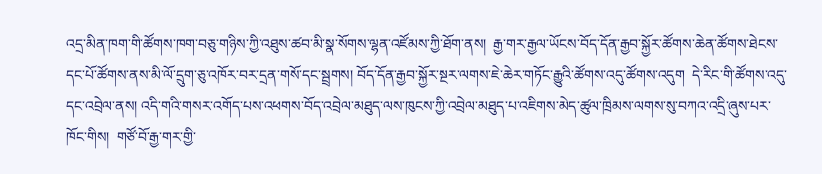འདྲ་མིན་ཁག་གི་ཚོགས་ཁག་བཅུ་གཉིས་ཀྱི་འཐུས་ཚབ་མི་སྣ་སོགས་ལྷན་འཛོམས་ཀྱི་ཐོག་ནས།  རྒྱ་གར་རྒྱལ་ཡོངས་བོད་དོན་རྒྱབ་སྐྱོར་ཚོགས་ཆེན་ཚོགས་ཐེངས་དང་པོ་ཚོགས་ནས་མི་ལོ་དྲུག་ཅུ་འཁོར་བར་དྲན་གསོ་དང་སྦྲགས། བོད་དོན་རྒྱབ་སྐྱོར་སྔར་ལགས་ཇེ་ཆེར་གཏོང་རྒྱུའི་ཚོགས་འདུ་ཚོགས་འདུག  དེ་རིང་གི་ཚོགས་འདུ་དང་འབྲེལ་ནས། འདི་གའི་གསར་འགོད་པས་འཕགས་བོད་འབྲེལ་མཐུད་ལས་ཁུངས་ཀྱི་འབྲེལ་མཐུད་པ་འཇིགས་མེད་ཚུལ་ཁྲིམས་ལགས་སུ་བཀའ་འདྲི་ཞུས་པར་ཁོང་གིས།  གཙོ་བོ་རྒྱ་གར་གྱི་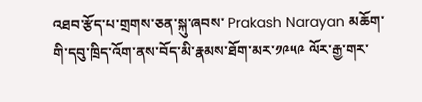འཐབ་རྩོད་པ་གྲགས་ཅན་སྐུ་ཞབས་ Prakash Narayan མཆོག་གི་དབུ་ཁྲིད་འོག་ནས་བོད་མི་རྣམས་ཐོག་མར་༡༩༥༩ ལོར་རྒྱ་གར་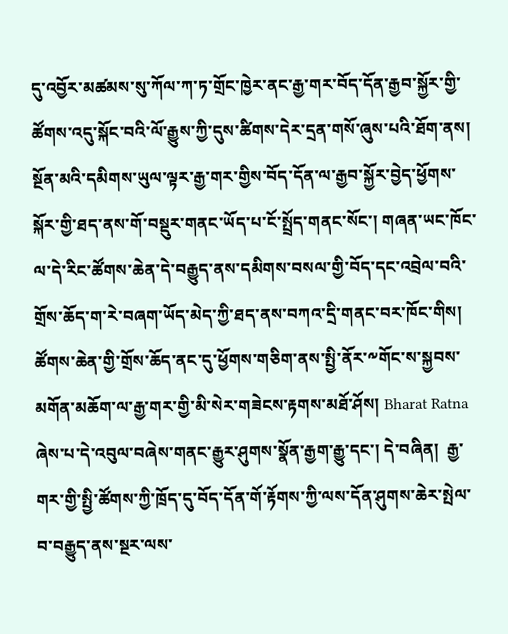དུ་འབྱོར་མཚམས་སུ་ཀོལ་ཀ་ཏ་གྲོང་ཁྱེར་ནང་རྒྱ་གར་བོད་དོན་རྒྱབ་སྐྱོར་གྱི་ཚོགས་འདུ་སྐོང་བའི་ལོ་རྒྱུས་ཀྱི་དུས་ཚིགས་དེར་དྲན་གསོ་ཞུས་པའི་ཐོག་ནས།  སྔོན་མའི་དམིགས་ཡུལ་ལྟར་རྒྱ་གར་གྱིས་བོད་དོན་ལ་རྒྱབ་སྐྱོར་བྱེད་ཕྱོགས་སྐོར་གྱི་ཐད་ནས་གོ་བསྡུར་གནང་ཡོད་པ་ངོ་སྤྲོད་གནང་སོང་། གཞན་ཡང་ཁོང་ལ་དེ་རིང་ཚོགས་ཆེན་དེ་བརྒྱུད་ནས་དམིགས་བསལ་གྱི་བོད་དང་འབྲེལ་བའི་གྲོས་ཆོད་ག་རེ་བཞག་ཡོད་མེད་ཀྱི་ཐད་ནས་བཀའ་དྲི་གནང་བར་ཁོང་གིས།   ཚོགས་ཆེན་གྱི་གྲོས་ཆོད་ནང་དུ་ཕྱོགས་གཅིག་ནས་སྤྱི་ནོར་༸གོང་ས་སྐྱབས་མགོན་མཆོག་ལ་རྒྱ་གར་གྱི་མི་སེར་གཟེངས་རྟགས་མཐོ་ཤོས། Bharat Ratna ཞེས་པ་དེ་འབུལ་བཞེས་གནང་རྒྱུར་ཤུགས་སྣོན་རྒྱག་རྒྱུ་དང་། དེ་བཞིན།  རྒྱ་གར་གྱི་སྤྱི་ཚོགས་ཀྱི་ཁྲོད་དུ་བོད་དོན་གོ་རྟོགས་ཀྱི་ལས་དོན་ཤུགས་ཆེར་སྤེལ་བ་བརྒྱུད་ནས་སྔར་ལས་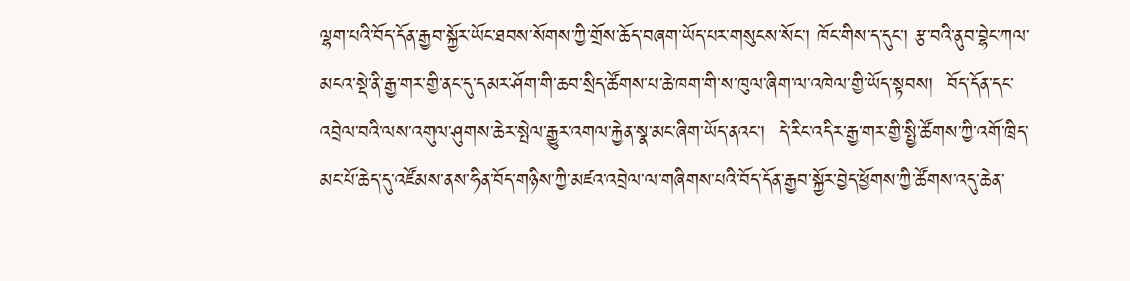ལྷག་པའི་བོད་དོན་རྒྱབ་སྐྱོར་ཡོང་ཐབས་སོགས་ཀྱི་གྲོས་ཆོད་བཞག་ཡོད་པར་གསུངས་སོང་། ཁོང་གིས་ད་དུང་། རྩ་བའི་ནུབ་བྷེང་ཀལ་མངའ་སྡེ་ནི་རྒྱ་གར་གྱི་ནང་དུ་དམར་ཤོག་གི་ཆབ་སྲིད་ཚོགས་པ་ཆེ་ཁག་གི་ས་ཁུལ་ཞིག་ལ་འཁེལ་གྱི་ཡོད་སྟབས།  བོད་དོན་དང་འབྲེལ་བའི་ལས་འགུལ་ཤུགས་ཆེར་སྤེལ་རྒྱུར་འགལ་རྐྱེན་སྣ་མང་ཞིག་ཡོད་ནའང་།  དེ་རིང་འདིར་རྒྱ་གར་གྱི་སྤྱི་ཚོགས་ཀྱི་འགོ་ཁྲིད་མང་པོ་ཆེད་དུ་འཛོམས་ནས་ཧིན་བོད་གཉིས་ཀྱི་མཛའ་འབྲེལ་ལ་གཞིགས་པའི་བོད་དོན་རྒྱབ་སྐྱོར་བྱེད་ཕྱོགས་ཀྱི་ཚོགས་འདུ་ཆེན་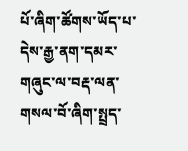པོ་ཞིག་ཚོགས་ཡོད་པ་དེས་རྒྱ་ནག་དམར་གཞུང་ལ་བརྡ་ལན་གསལ་བོ་ཞིག་སྤྲད་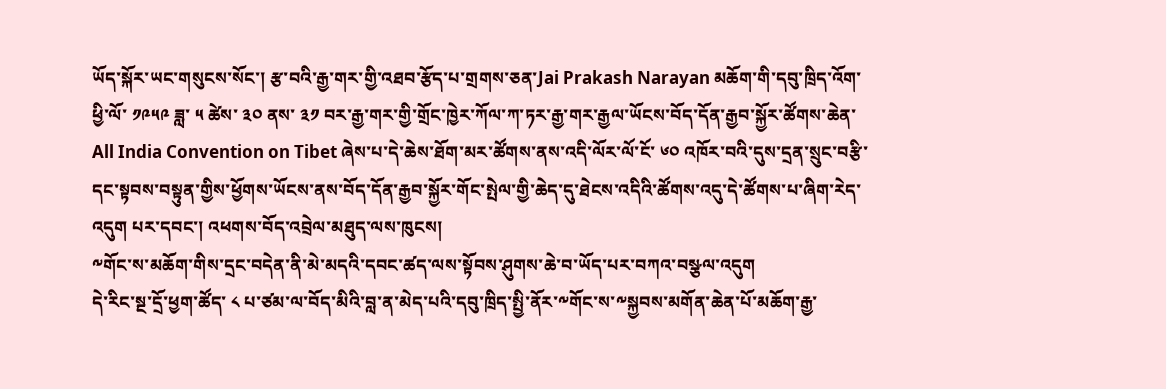ཡོད་སྐོར་ཡང་གསུངས་སོང་། རྩ་བའི་རྒྱ་གར་གྱི་འཐབ་རྩོད་པ་གྲགས་ཅན་Jai Prakash Narayan མཆོག་གི་དབུ་ཁྲིད་འོག་ཕྱི་ལོ་ ༡༩༥༩ ཟླ་ ༥ ཚེས་ ༣༠ ནས་ ༣༡ བར་རྒྱ་གར་གྱི་གྲོང་ཁྱེར་ཀོལ་ཀ་ཏར་རྒྱ་གར་རྒྱལ་ཡོངས་བོད་དོན་རྒྱབ་སྐྱོར་ཚོགས་ཆེན་ All India Convention on Tibet ཞེས་པ་དེ་ཆེས་ཐོག་མར་ཚོགས་ནས་འདི་ལོར་ལོ་ངོ་ ༦༠ འཁོར་བའི་དུས་དྲན་སྲུང་བརྩི་དང་སྟབས་བསྟུན་གྱིས་ཕྱོགས་ཡོངས་ནས་བོད་དོན་རྒྱབ་སྐྱོར་གོང་སྤེལ་གྱི་ཆེད་དུ་ཐེངས་འདིའི་ཚོགས་འདུ་དེ་ཚོགས་པ་ཞིག་རེད་འདུག པར་དབང་། འཕགས་བོད་འབྲེལ་མཐུད་ལས་ཁུངས།
༸གོང་ས་མཆོག་གིས་དྲང་བདེན་ནི་མེ་མདའི་དབང་ཚད་ལས་སྟོབས་ཤུགས་ཆེ་བ་ཡོད་པར་བཀའ་བསྩལ་འདུག
དེ་རིང་སྔ་དྲོ་ཕྱག་ཚོད་ ༨ པ་ཙམ་ལ་བོད་མིའི་བླ་ན་མེད་པའི་དབུ་ཁྲིད་སྤྱི་ནོར་༸གོང་ས་༸སྐྱབས་མགོན་ཆེན་པོ་མཆོག་རྒྱ་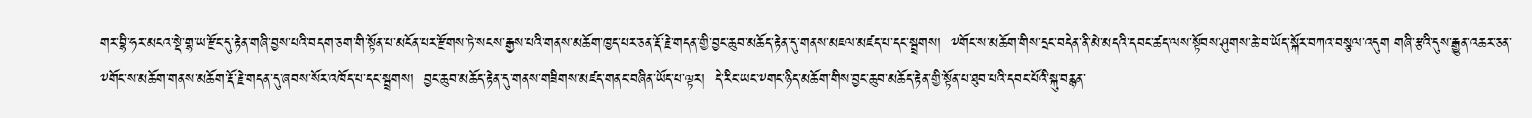གར་བྷི་ཧར་མངའ་སྡེ་གྷ་ཡ་རྫོང་དུ་རྟེན་གཞི་བྱས་པའི་བདག་ཅག་གི་སྟོན་པ་མངོན་པར་རྫོགས་ཏེ་སངས་རྒྱས་པའི་གནས་མཆོག་ཁྱད་པར་ཅན་རྡོ་རྗེ་གདན་གྱི་བྱང་ཆུབ་མཆོད་རྟེན་དུ་གནས་མཇལ་མཛད་པ་དང་སྦྲགས།  ༸གོང་ས་མཆོག་གིས་དྲང་བདེན་ནི་མེ་མདའི་དབང་ཚད་ལས་སྟོབས་ཤུགས་ཆེ་བ་ཡོད་སྐོར་བཀའ་བསྩལ་འདུག གཞི་རྩའི་དུས་རྒྱུན་འཆར་ཅན་༸གོང་ས་མཆོག་གནས་མཆོག་རྡོ་རྗེ་གདན་དུ་ཞབས་སོར་འཁོད་པ་དང་སྦྲགས།  བྱང་ཆུབ་མཆོད་རྟེན་དུ་གནས་གཟིགས་མཛད་གནང་བཞིན་ཡོད་པ་ལྟར།  དེ་རིང་ཡང་༸གང་ཉིད་མཆོག་གིས་བྱང་ཆུབ་མཆོད་རྟེན་གྱི་སྟོན་པ་ཐུབ་པའི་དབང་པོའི་སྐུ་བརྙན་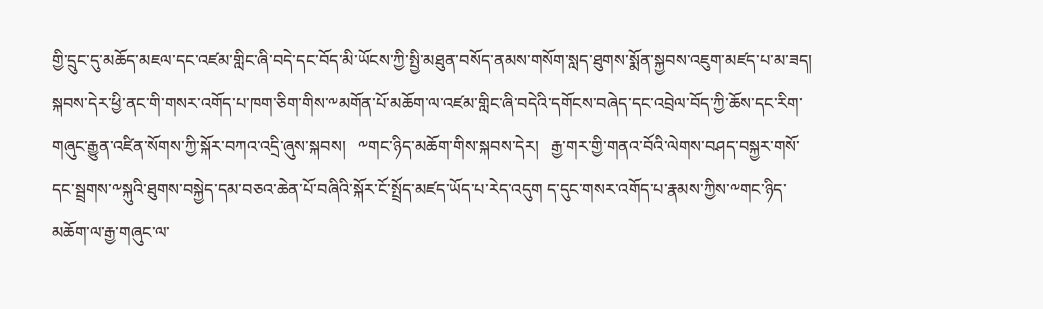གྱི་དྲུང་དུ་མཆོད་མཇལ་དང་འཛམ་གླིང་ཞི་བདེ་དང་བོད་མི་ཡོངས་ཀྱི་སྤྱི་མཐུན་བསོད་ནམས་གསོག་སླད་ཐུགས་སྨོན་སྐྱབས་འཇུག་མཛད་པ་མ་ཟད། སྐབས་དེར་ཕྱི་ནང་གི་གསར་འགོད་པ་ཁག་ཅིག་གིས་༸མགོན་པོ་མཆོག་ལ་འཛམ་གླིང་ཞི་བདེའི་དགོངས་བཞེད་དང་འབྲེལ་བོད་ཀྱི་ཆོས་དང་རིག་གཞུང་རྒྱུན་འཛིན་སོགས་ཀྱི་སྐོར་བཀའ་འདྲི་ཞུས་སྐབས།   ༸གང་ཉིད་མཆོག་གིས་སྐབས་དེར།   རྒྱ་གར་གྱི་གནའ་བོའི་ལེགས་བཤད་བསྐྱར་གསོ་དང་སྦྲགས་༸སྐུའི་ཐུགས་བསྐྱེད་དམ་བཅའ་ཆེན་པོ་བཞིའི་སྐོར་ངོ་སྤྲོད་མཛད་ཡོད་པ་རེད་འདུག ད་དུང་གསར་འགོད་པ་རྣམས་ཀྱིས་༸གང་ཉིད་མཆོག་ལ་རྒྱ་གཞུང་ལ་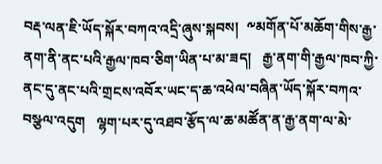བརྡ་ལན་ཇི་ཡོད་སྐོར་བཀའ་འདྲི་ཞུས་སྐབས།  ༸མགོན་པོ་མཆོག་གིས་རྒྱ་ནག་ནི་ནང་པའི་རྒྱལ་ཁབ་ཅིག་ཡིན་པ་མ་ཟད།   རྒྱ་ནག་གི་རྒྱལ་ཁབ་ཀྱི་ནང་དུ་ནང་པའི་གྲངས་འབོར་ཡང་ད་ཆ་འཕེལ་བཞིན་ཡོད་སྐོར་བཀའ་བསྩལ་འདུག   ལྷག་པར་དུ་འཐབ་རྩོད་ལ་ཆ་མཚོན་ན་རྒྱ་ནག་ལ་མེ་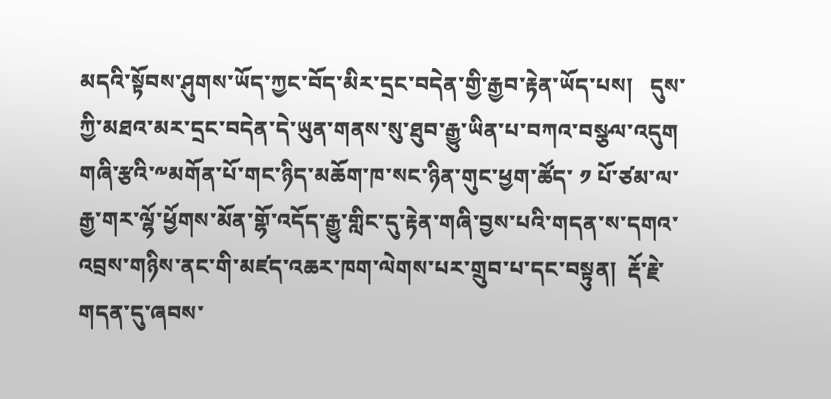མདའི་སྟོབས་ཤུགས་ཡོད་ཀྱང་བོད་མིར་དྲང་བདེན་གྱི་རྒྱབ་རྟེན་ཡོད་པས།   དུས་ཀྱི་མཐའ་མར་དྲང་བདེན་དེ་ཡུན་གནས་སུ་ཐུབ་རྒྱུ་ཡིན་པ་བཀའ་བསྩལ་འདུག གཞི་རྩའི་༸མགོན་པོ་གང་ཉིད་མཆོག་ཁ་སང་ཉིན་གུང་ཕྱག་ཚོད་ ༡ པོ་ཙམ་ལ་རྒྱ་གར་ལྷོ་ཕྱོགས་མོན་གྷོ་འདོད་རྒྱུ་གླིང་དུ་རྟེན་གཞི་བྱས་པའི་གདན་ས་དགའ་འབྲས་གཉིས་ནང་གི་མཛད་འཆར་ཁག་ལེགས་པར་གྲུབ་པ་དང་བསྟུན།  རྡོ་རྗེ་གདན་དུ་ཞབས་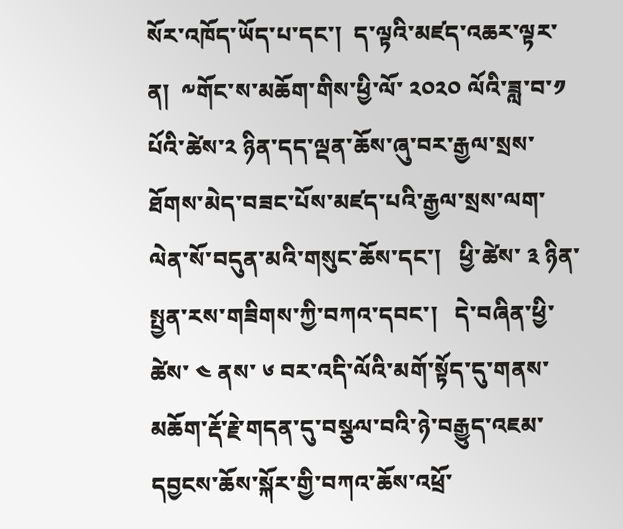སོར་འཁོད་ཡོད་པ་དང་།  ད་ལྟའི་མཛད་འཆར་ལྟར་ན།  ༸གོང་ས་མཆོག་གིས་ཕྱི་ལོ་ ༢༠༢༠ ལོའི་ཟླ་བ་༡ པོའི་ཚེས་༢ ཉིན་དད་ལྡན་ཆོས་ཞུ་བར་རྒྱལ་སྲས་ཐོགས་མེད་བཟང་པོས་མཛད་པའི་རྒྱལ་སྲས་ལག་ལེན་སོ་བདུན་མའི་གསུང་ཆོས་དང་།   ཕྱི་ཚེས་ ༣ ཉིན་སྤྱན་རས་གཟིགས་ཀྱི་བཀའ་དབང་།   དེ་བཞིན་ཕྱི་ཚེས་ ༤ ནས་ ༦ བར་འདི་ལོའི་མགོ་སྟོད་དུ་གནས་མཆོག་རྡོ་རྗེ་གདན་དུ་བསྩལ་བའི་ཉེ་བརྒྱུད་འཇམ་དབྱངས་ཆོས་སྐོར་གྱི་བཀའ་ཆོས་འཕྲོ་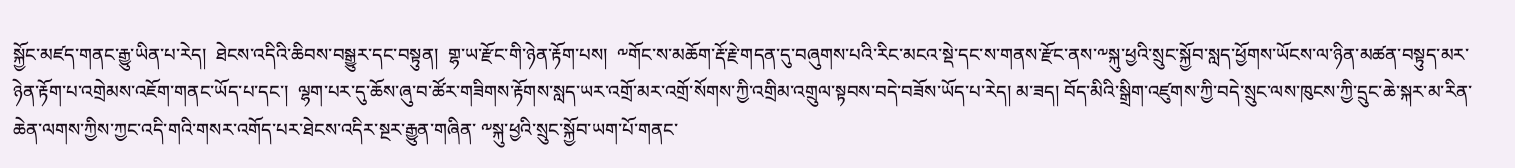སྐྱོང་མཛད་གནང་རྒྱུ་ཡིན་པ་རེད།  ཐེངས་འདིའི་ཆིབས་བསྒྱུར་དང་བསྟུན།  གྷ་ཡ་རྫོང་གི་ཉེན་རྟོག་པས།  ༸གོང་ས་མཆོག་རྡོ་རྗེ་གདན་དུ་བཞུགས་པའི་རིང་མངའ་སྡེ་དང་ས་གནས་རྫོང་ནས་༸སྐུ་ཕྱའི་སྲུང་སྐྱོབ་སླད་ཕྱོགས་ཡོངས་ལ་ཉིན་མཚན་བསྟུད་མར་ཉེན་རྟོག་པ་འགྲེམས་འཇོག་གནང་ཡོད་པ་དང་།  ལྷག་པར་དུ་ཆོས་ཞུ་བ་ཚོར་གཟིགས་རྟོགས་སླད་ཡར་འགྲོ་མར་འགྲོ་སོགས་ཀྱི་འགྲིམ་འགྲུལ་སྟབས་བདེ་བཟོས་ཡོད་པ་རེད། མ་ཟད། བོད་མིའི་སྒྲིག་འཛུགས་ཀྱི་བདེ་སྲུང་ལས་ཁུངས་ཀྱི་དྲུང་ཆེ་སྐར་མ་རིན་ཆེན་ལགས་ཀྱིས་ཀྱང་འདི་གའི་གསར་འགོད་པར་ཐེངས་འདིར་སྔར་རྒྱུན་གཞིན་ ༸སྐུ་ཕྱའི་སྲུང་སྐྱོབ་ཡག་པོ་གནང་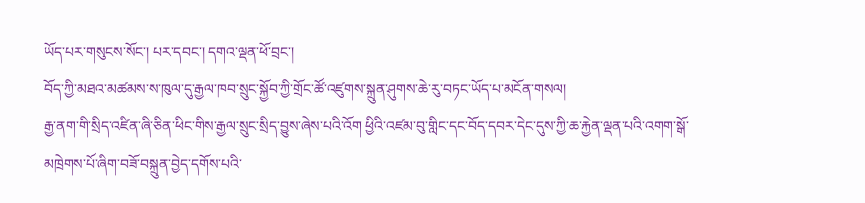ཡོད་པར་གསུངས་སོང་། པར་དབང་། དགའ་ལྡན་ཕོ་བྲང་།
བོད་ཀྱི་མཐའ་མཚམས་ས་ཁུལ་དུ་རྒྱལ་ཁབ་སྲུང་སྐྱོབ་ཀྱི་གྲོང་ཚོ་འཛུགས་སྐྲུན་ཤུགས་ཆེ་རུ་བཏང་ཡོད་པ་མངོན་གསལ།
རྒྱ་ནག་གི་སྲིད་འཛིན་ཞི་ཅིན་ཕིང་གིས་རྒྱལ་སྲུང་སྲིད་བྱུས་ཞེས་པའི་འོག ཕྱིའི་འཛམ་བུ་གླིང་དང་བོད་དབར་དེང་དུས་ཀྱི་ཆ་རྐྱེན་ལྡན་པའི་འགག་སྒོ་མཁྲེགས་པོ་ཞིག་བཟོ་བསྐྲུན་བྱེད་དགོས་པའི་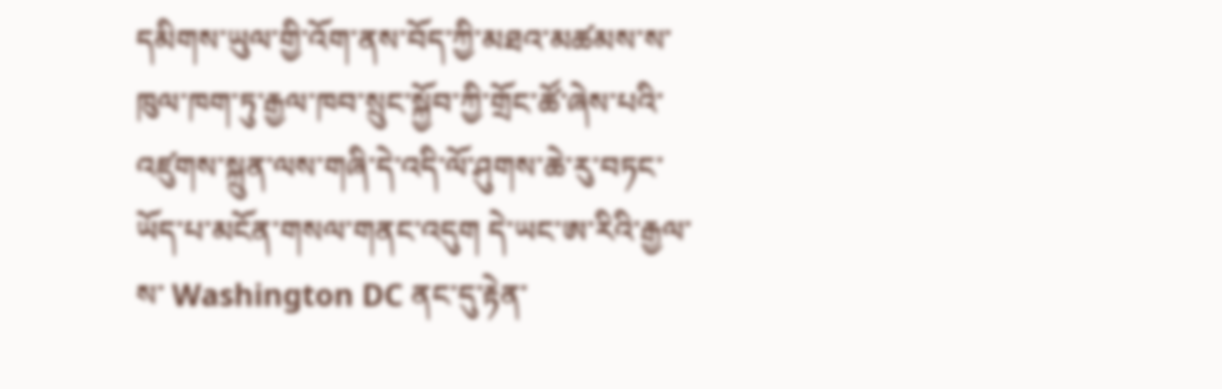དམིགས་ཡུལ་གྱི་འོག་ནས་བོད་ཀྱི་མཐའ་མཚམས་ས་ཁུལ་ཁག་ཏུ་རྒྱལ་ཁབ་སྲུང་སྐྱོབ་ཀྱི་གྲོང་ཚོ་ཞེས་པའི་འཛུགས་སྐྲུན་ལས་གཞི་དེ་འདི་ལོ་ཤུགས་ཆེ་རུ་བཏང་ཡོད་པ་མངོན་གསལ་གནང་འདུག དེ་ཡང་ཨ་རིའི་རྒྱལ་ས་ Washington DC ནང་དུ་རྟེན་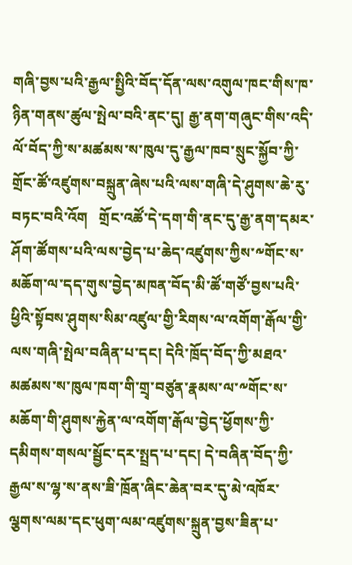གཞི་བྱས་པའི་རྒྱལ་སྤྱིའི་བོད་དོན་ལས་འགུལ་ཁང་གིས་ཁ་ཉིན་གནས་ཚུལ་སྤེལ་བའི་ནང་དུ། རྒྱ་ནག་གཞུང་གིས་འདི་ལོ་བོད་ཀྱི་ས་མཚམས་ས་ཁུལ་དུ་རྒྱལ་ཁབ་སྲུང་སྐྱོབ་ཀྱི་གྲོང་ཚོ་འཛུགས་བསྐྲུན་ཞེས་པའི་ལས་གཞི་དེ་ཤུགས་ཆེ་རུ་བཏང་བའི་འོག   གྲོང་འཚོ་དེ་དག་གི་ནང་དུ་རྒྱ་ནག་དམར་ཤོག་ཚོགས་པའི་ལས་བྱེད་པ་ཆེད་འཛུགས་ཀྱིས་༸གོང་ས་མཆོག་ལ་དད་གུས་བྱེད་མཁན་བོད་མི་ཚོ་གཙོ་བྱས་པའི་ཕྱིའི་སྟོབས་ཤུགས་སིམ་འཛུལ་གྱི་རིགས་ལ་འགོག་རྒོལ་གྱི་ལས་གཞི་སྤེལ་བཞིན་པ་དང། དེའི་ཁྲོད་བོད་ཀྱི་མཐའ་མཚམས་ས་ཁུལ་ཁག་གི་གྲྭ་བཙུན་རྣམས་ལ་༸གོང་ས་མཆོག་གི་ཤུགས་རྐྱེན་ལ་འགོག་རྒོལ་བྱེད་ཕྱོགས་ཀྱི་དམིགས་གསལ་སྦྱོང་དར་སྤྲད་པ་དང། དེ་བཞིན་བོད་ཀྱི་རྒྱལ་ས་ལྷ་ས་ནས་ཟི་ཁྲོན་ཞིང་ཆེན་བར་དུ་མེ་འཁོར་ལྕགས་ལམ་དང་ཕུག་ལམ་འཛུགས་སྐྲུན་བྱས་ཟིན་པ་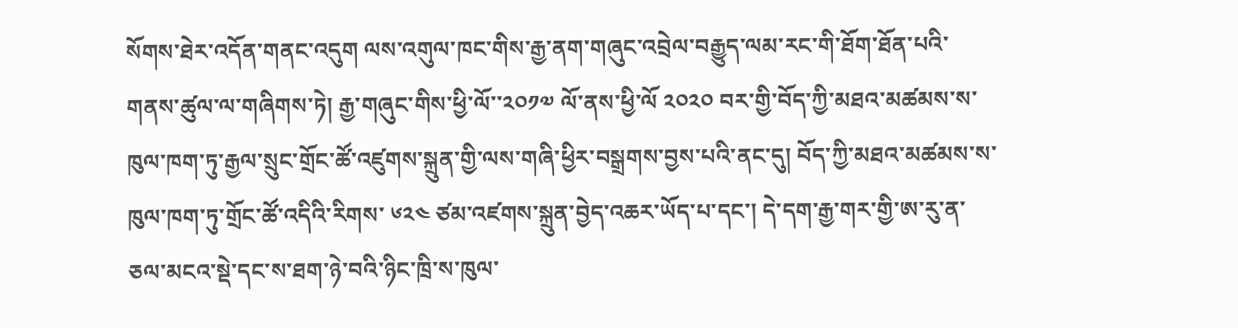སོགས་ཐེར་འདོན་གནང་འདུག ལས་འགུལ་ཁང་གིས་རྒྱ་ནག་གཞུང་འབྲེལ་བརྒྱུད་ལམ་རང་གི་ཐོག་ཐོན་པའི་གནས་ཚུལ་ལ་གཞིགས་ཏེ། རྒྱ་གཞུང་གིས་ཕྱི་ལོ་་༢༠༡༧ ལོ་ནས་ཕྱི་ལོ ༢༠༢༠ བར་གྱི་བོད་ཀྱི་མཐའ་མཚམས་ས་ཁུལ་ཁག་ཏུ་རྒྱལ་སྲུང་གྲོང་ཚོ་འཛུགས་སྐྲུན་གྱི་ལས་གཞི་ཕྱིར་བསྒྲགས་བྱས་པའི་ནང་དུ། བོད་ཀྱི་མཐའ་མཚམས་ས་ཁུལ་ཁག་ཏུ་གྲོང་ཚོ་འདིའི་རིགས་ ༦༢༤ ཙམ་འཛགས་སྐྲུན་བྱེད་འཆར་ཡོད་པ་དང་། དེ་དག་རྒྱ་གར་གྱི་ཨ་རུ་ན་ཅལ་མངའ་སྡེ་དང་ས་ཐག་ཉེ་བའི་ཉིང་ཁྲི་ས་ཁུལ་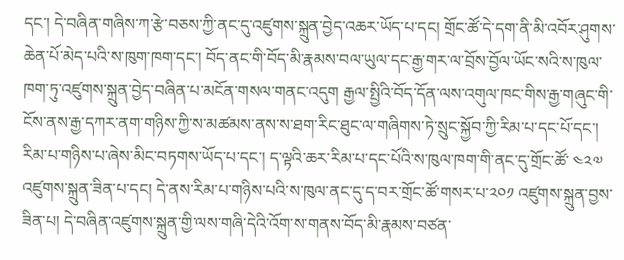དང་། དེ་བཞིན་གཞིས་ཀ་རྩེ་བཅས་ཀྱི་ནང་དུ་འཛུགས་སྐྲུན་བྱེད་འཆར་ཡོད་པ་དང། གྲོང་ཚོ་དེ་དག་ནི་མི་འབོར་ཤུགས་ཆེན་པོ་མེད་པའི་ས་ཁུག་ཁག་དང་། བོད་ནང་གི་བོད་མི་རྣམས་བལ་ཡུལ་དང་རྒྱ་གར་ལ་བྲོས་བྱོལ་ཡོང་སའི་ས་ཁུལ་ཁག་ཏུ་འཛུགས་སྐྲུན་བྱེད་བཞིན་པ་མངོན་གསལ་གནང་འདུག རྒྱལ་སྤྱིའི་བོད་དོན་ལས་འགུལ་ཁང་གིས་རྒྱ་གཞུང་གི་ངོས་ནས་རྒྱ་དཀར་ནག་གཉིས་ཀྱི་ས་མཚམས་ནས་ས་ཐག་རིང་ཐུང་ལ་གཞིགས་ཏེ་སྲུང་སྐྱོབ་ཀྱི་རིམ་པ་དང་པོ་དང་། རིམ་པ་གཉིས་པ་ཞེས་མིང་བཏགས་ཡོད་པ་དང་། ད་ལྟའི་ཆར་རིམ་པ་དང་པོའི་ས་ཁུལ་ཁག་གི་ནང་དུ་གྲོང་ཚོ་ ༤༢༧ འཛུགས་སྐྲུན་ཟིན་པ་དང། དེ་ནས་རིམ་པ་གཉིས་པའི་ས་ཁུལ་ནང་དུ་ད་བར་གྲོང་ཚོ་གསར་པ་༢༠༡ འཛུགས་སྐྲུན་བྱས་ཟིན་པ། དེ་བཞིན་འཛུགས་སྐྲུན་གྱི་ལས་གཞི་དེའི་འོག་ས་གནས་བོད་མི་རྣམས་བཙན་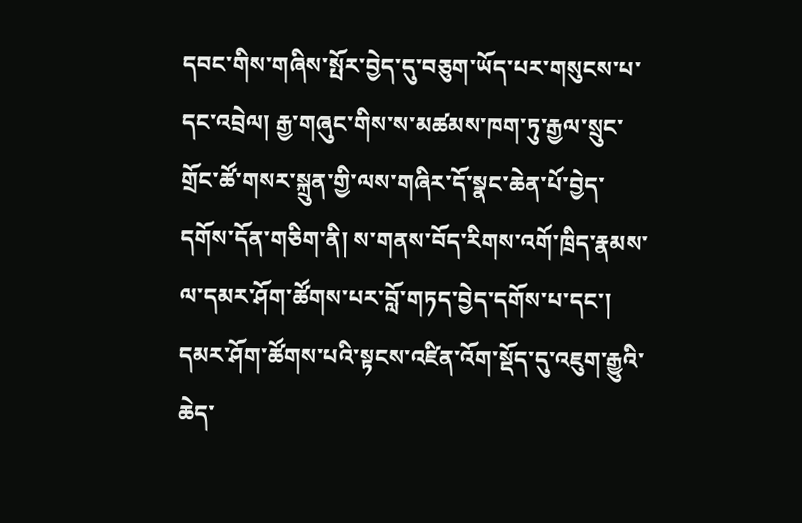དབང་གིས་གཞིས་སྤོར་བྱེད་དུ་བཅུག་ཡོད་པར་གསུངས་པ་དང་འབྲེལ། རྒྱ་གཞུང་གིས་ས་མཚམས་ཁག་ཏུ་རྒྱལ་སྲུང་གྲོང་ཚོ་གསར་སྐྲུན་གྱི་ལས་གཞིར་དོ་སྣང་ཆེན་པོ་བྱེད་དགོས་དོན་གཅིག་ནི། ས་གནས་བོད་རིགས་འགོ་ཁྲིད་རྣམས་ལ་དམར་ཤོག་ཚོགས་པར་བློ་གཏད་བྱེད་དགོས་པ་དང་། དམར་ཤོག་ཚོགས་པའི་སྟངས་འཛིན་འོག་སྡོད་དུ་འཇུག་རྒྱུའི་ཆེད་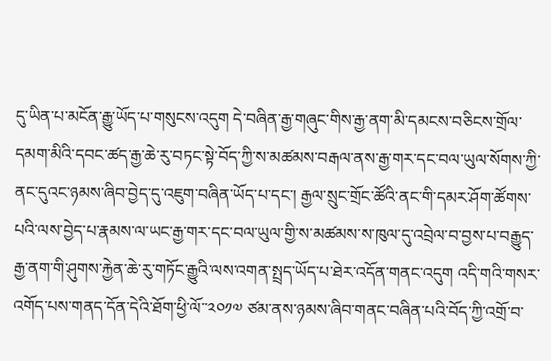དུ་ཡིན་པ་མངོན་རྒྱུ་ཡོད་པ་གསུངས་འདུག དེ་བཞིན་རྒྱ་གཞུང་གིས་རྒྱ་ནག་མི་དམངས་བཅིངས་གྲོལ་དམག་མིའི་དབང་ཚད་རྒྱ་ཆེ་རུ་བཏང་སྟེ་བོད་ཀྱི་ས་མཚམས་བརྒལ་ནས་རྒྱ་གར་དང་བལ་ཡུལ་སོགས་ཀྱི་ནང་དུའང་ཉམས་ཞིབ་བྱེད་དུ་འཇུག་བཞིན་ཡོད་པ་དང་། རྒྱལ་སྲུང་གྲོང་ཚོའི་ནང་གི་དམར་ཤོག་ཚོགས་པའི་ལས་བྱེད་པ་རྣམས་ལ་ཡང་རྒྱ་གར་དང་བལ་ཡུལ་གྱི་ས་མཚམས་ས་ཁུལ་དུ་འབྲེལ་བ་བྱས་པ་བརྒྱུད་རྒྱ་ནག་གི་ཤུགས་རྐྱེན་ཆེ་རུ་གཏོང་རྒྱུའི་ལས་འགན་སྤྲད་ཡོད་པ་ཐེར་འདོན་གནང་འདུག འདི་གའི་གསར་འགོད་པས་གནད་དོན་དེའི་ཐོག་ཕྱི་ལོ་་༢༠༡༧ ཙམ་ནས་ཉམས་ཞིབ་གནང་བཞིན་པའི་བོད་ཀྱི་འགྲོ་བ་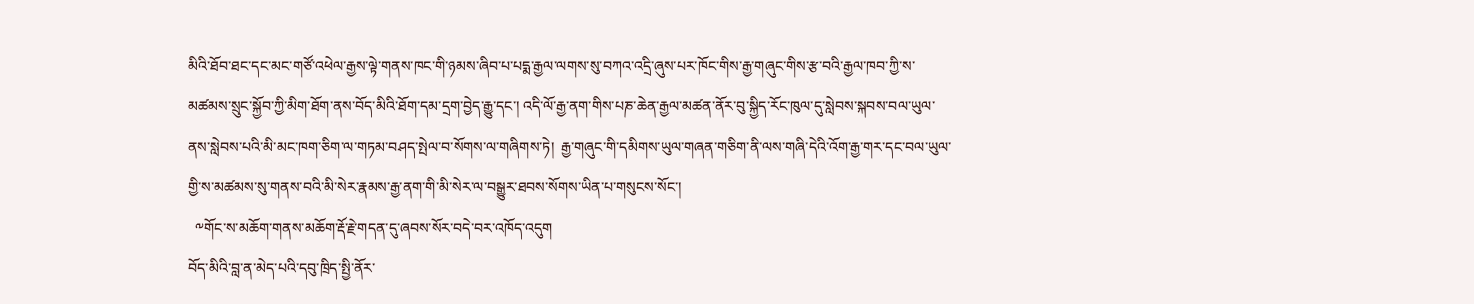མིའི་ཐོབ་ཐང་དང་མང་གཙོ་འཕེལ་རྒྱས་ལྟེ་གནས་ཁང་གི་ཉམས་ཞིབ་པ་པདྨ་རྒྱལ་ལགས་སུ་བཀའ་འདྲི་ཞུས་པར་ཁོང་གིས་རྒྱ་གཞུང་གིས་རྩ་བའི་རྒྱལ་ཁབ་ཀྱི་ས་མཚམས་སྲུང་སྐྱོབ་ཀྱི་མིག་ཐོག་ནས་བོད་མིའི་ཐོག་དམ་དྲག་བྱེད་རྒྱུ་དང་། འདི་ལོ་རྒྱ་ནག་གིས་པཎ་ཆེན་རྒྱལ་མཚན་ནོར་བུ་སྐྱིད་རོང་ཁུལ་དུ་སླེབས་སྐབས་བལ་ཡུལ་ནས་སླེབས་པའི་མི་མང་ཁག་ཅིག་ལ་གཏམ་བཤད་སྤེལ་བ་སོགས་ལ་གཞིགས་ཏེ།  རྒྱ་གཞུང་གི་དམིགས་ཡུལ་གཞན་གཅིག་ནི་ལས་གཞི་དེའི་འོག་རྒྱ་གར་དང་བལ་ཡུལ་གྱི་ས་མཚམས་སུ་གནས་བའི་མི་སེར་རྣམས་རྒྱ་ནག་གི་མི་སེར་ལ་བསྒྱུར་ཐབས་སོགས་ཡིན་པ་གསུངས་སོང་།
  ༸གོང་ས་མཆོག་གནས་མཆོག་རྡོ་རྗེ་གདན་དུ་ཞབས་སོར་བདེ་བར་འཁོད་འདུག
བོད་མིའི་བླ་ན་མེད་པའི་དབུ་ཁྲིད་སྤྱི་ནོར་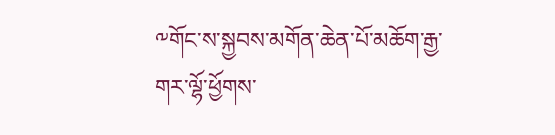༸གོང་ས་སྐྱབས་མགོན་ཆེན་པོ་མཆོག་རྒྱ་གར་ལྷོ་ཕྱོགས་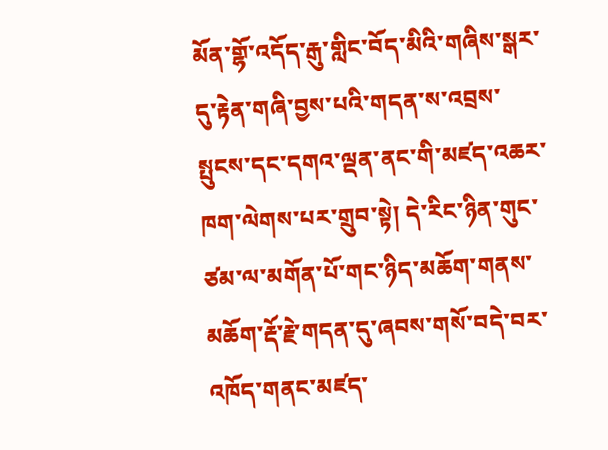མོན་གྷོ་འདོད་རྒུ་གླིང་བོད་མིའི་གཞིས་སྒར་དུ་རྟེན་གཞི་བྱས་པའི་གདན་ས་འབྲས་སྤུངས་དང་དགའ་ལྡན་ནང་གི་མཛད་འཆར་ཁག་ལེགས་པར་གྲུབ་སྟེ། དེ་རིང་ཉིན་གུང་ཙམ་ལ་མགོན་པོ་གང་ཉིད་མཆོག་གནས་མཆོག་རྡོ་རྗེ་གདན་དུ་ཞབས་གསོ་བདེ་བར་འཁོད་གནང་མཛད་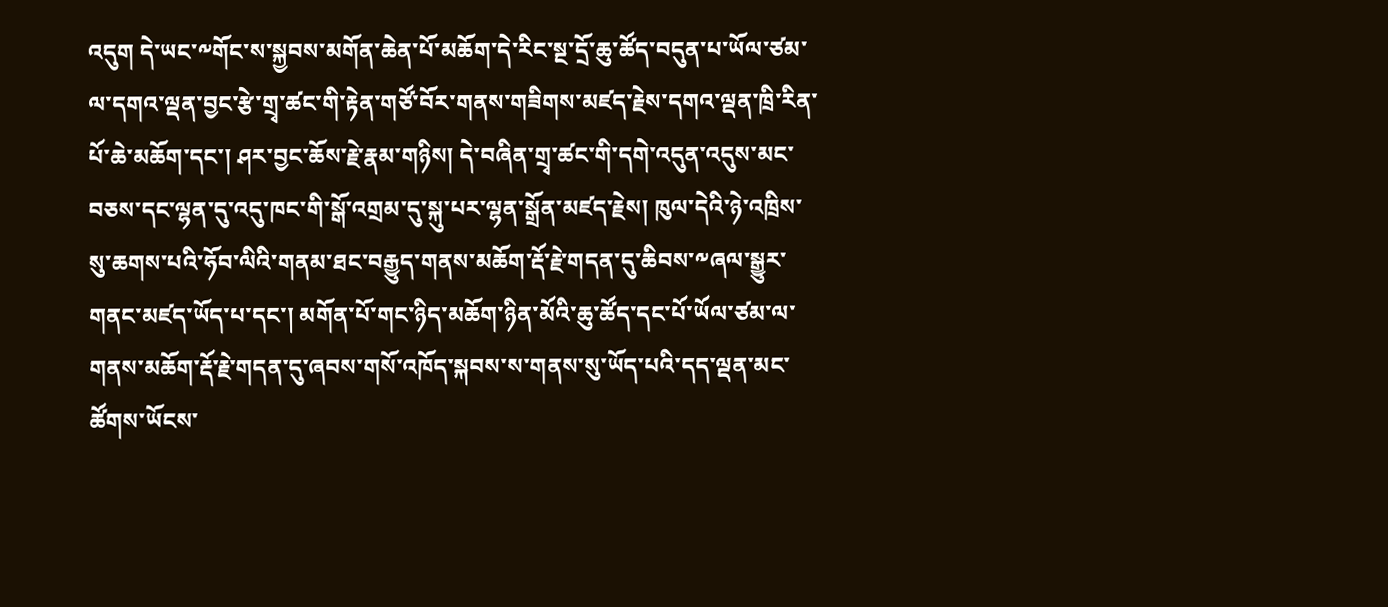འདུག དེ་ཡང་༸གོང་ས་སྐྱབས་མགོན་ཆེན་པོ་མཆོག་དེ་རིང་སྔ་དྲོ་ཆུ་ཚོད་བདུན་པ་ཡོལ་ཙམ་ལ་དགའ་ལྡན་བྱང་རྩེ་གྲྭ་ཚང་གི་རྟེན་གཙོ་བོར་གནས་གཟིགས་མཛད་རྗེས་དགའ་ལྡན་ཁྲི་རིན་པོ་ཆེ་མཆོག་དང་། ཤར་བྱང་ཆོས་རྗེ་རྣམ་གཉིས། དེ་བཞིན་གྲྭ་ཚང་གི་དགེ་འདུན་འདུས་མང་བཅས་དང་ལྷན་དུ་འདུ་ཁང་གི་སྒོ་འགྲམ་དུ་སྐུ་པར་ལྷན་སྒྲོན་མཛད་རྗེས། ཁུལ་དེའི་ཉེ་འཁྲིས་སུ་ཆགས་པའི་ཧོབ་ལིའི་གནམ་ཐང་བརྒྱུད་གནས་མཆོག་རྡོ་རྗེ་གདན་དུ་ཆིབས་༸ཞལ་སྒྱུར་གནང་མཛད་ཡོད་པ་དང་། མགོན་པོ་གང་ཉིད་མཆོག་ཉིན་མོའི་ཆུ་ཚོད་དང་པོ་ཡོལ་ཙམ་ལ་གནས་མཆོག་རྡོ་རྗེ་གདན་དུ་ཞབས་གསོ་འཁོད་སྐབས་ས་གནས་སུ་ཡོད་པའི་དད་ལྡན་མང་ཚོགས་ཡོངས་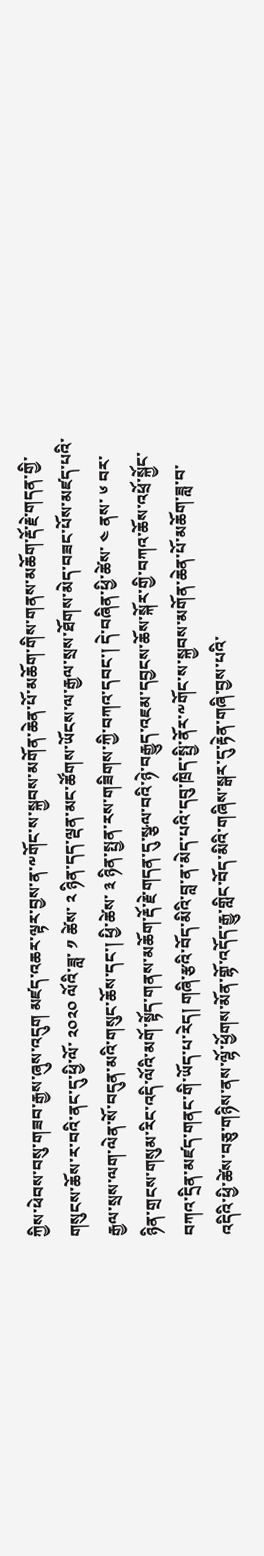ཀྱིས་ཕེབས་བསུ་གཟབ་རྒྱས་ཞུས་འདུག མཛད་འཆར་ལྟར་བྱས་ན་༸གོང་ས་སྐྱབས་མགོན་ཆེན་པོ་མཆོག་གིས་གནས་མཆོག་རྡོ་རྗེ་གདན་གྱི་གསུངས་ཆོས་ར་བའི་ནང་དུ་ཕྱི་ལོ་ ༢༠༢༠ ལོའི་ཟླ་ ༡ ཚེས་ ༢ ཉིན་དད་ལྡན་མང་ཚོགས་ཡོངས་ལ་རྒྱལ་སྲས་ཐོགས་མེད་བཟང་པོས་མཛད་པའི་རྒྱལ་སྲས་ལག་ལེན་སོ་བདུན་མའི་གསུང་ཆོས་དང་། ཕྱི་ཚེས་ ༣ ཉིན་སྤྱན་རས་གཟིགས་ཀྱི་བཀའ་དབང་། དེ་བཞིན་ཕྱི་ཚེས་ ༤ ནས་ ༦ བར་ཉིན་གྲངས་གསུམ་རིང་འདི་ལོའི་མགོ་སྟོད་གནས་མཆོག་རྡོ་རྗེ་གདན་དུ་སྩལ་བའི་ཉེ་བརྒྱུད་འཇམ་དབྱངས་ཆོས་སྐོར་གྱི་བཀའ་ཆོས་འཕྲོ་སྐྱོང་བཀའ་དྲིན་མཛད་གནང་གི་ཡོད་པ་རེད། གཞི་རྩའི་བོད་མིའི་བླ་ན་མེད་པའི་དབུ་ཁྲིད་སྤྱི་ནོར་༸གོང་ས་སྐྱབས་མགོན་ཆེན་པོ་མཆོག་ཟླ་བ་འདིའི་ཕྱི་ཚེས་བཅུ་གཉིས་ནས་ལྷོ་ཕྱོགས་མོན་གྷོ་འདོད་རྒྱུ་གླིང་བོད་མིའི་གཞིས་སྒར་དུ་རྟེན་གཞི་བྱས་པའི་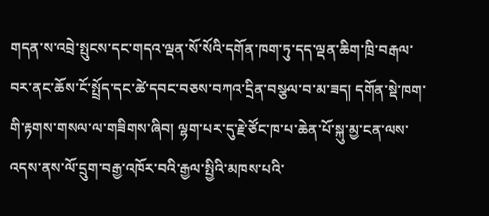གདན་ས་འབྲེ་སྤུངས་དང་གདའ་ལྡན་སོ་སོའི་དགོན་ཁག་ཏུ་དད་ལྡན་ཆིག་ཁྲི་བརྒལ་བར་ནང་ཆོས་ངོ་སྤྲོད་དང་ཚེ་དབང་བཅས་བཀའ་དྲིན་བསྩལ་བ་མ་ཟད། དགོན་སྡེ་ཁག་གི་རྟགས་གསལ་ལ་གཟིགས་ཞིབ། ལྷག་པར་དུ་རྗེ་ཙོང་ཁ་པ་ཆེན་པོ་སྐུ་མྱ་ངན་ལས་འདས་ནས་ལོ་དྲུག་བརྒྱ་འཁོར་བའི་རྒྱལ་སྤྱིའི་མཁས་པའི་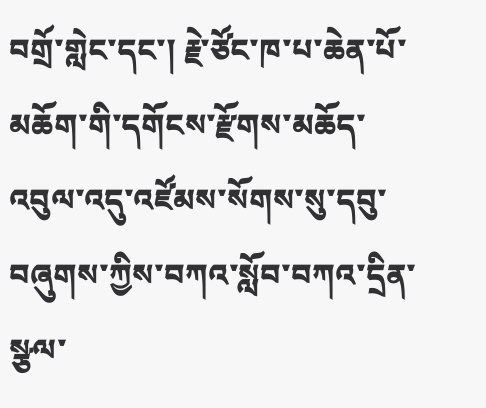བགྲོ་གླེང་དང་། རྗེ་ཙོང་ཁ་པ་ཆེན་པོ་མཆོག་གི་དགོངས་རྫོགས་མཆོད་འབུལ་འདུ་འཛོམས་སོགས་སུ་དབུ་བཞུགས་ཀྱིས་བཀའ་སློབ་བཀའ་དྲིན་སྩལ་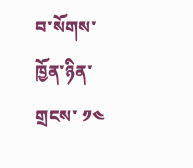བ་སོགས་ཁྱོན་ཉིན་གྲངས་ ༡༤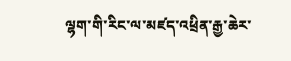ལྷག་གི་རིང་ལ་མཛད་འཕྲིན་རྒྱ་ཆེར་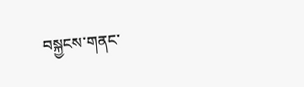བསྐྱངས་གནང་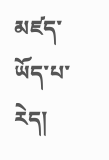མཛད་ཡོད་པ་རེད།